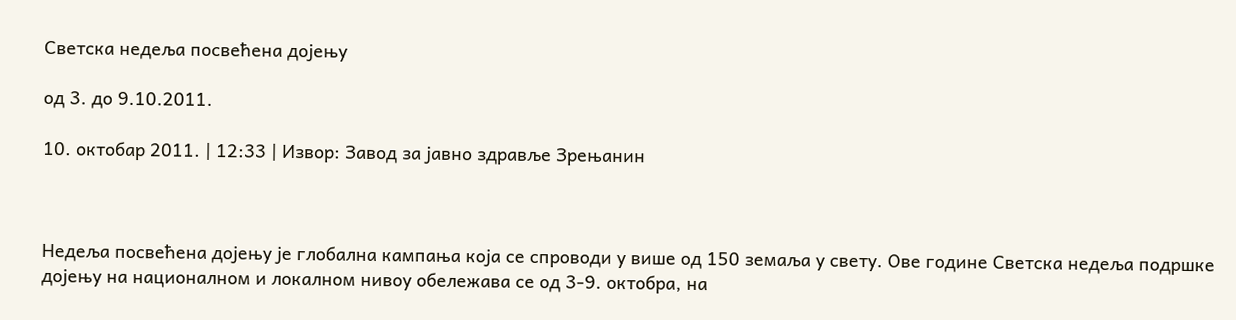Светска недеља посвећена дојењу

од 3. до 9.10.2011.

10. октобар 2011. | 12:33 | Извор: Завод за јавно здравље Зрењанин



Недеља посвећена дојењу је глобална кампања која се спроводи у више од 150 земаља у свету. Ове године Светска недеља подршке дојењу на националном и локалном нивоу обележава се од 3-9. октобра, на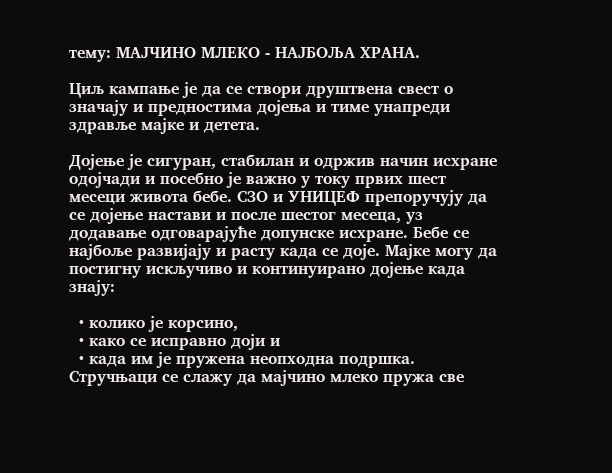тему: МАЈЧИНО МЛЕКО - НАЈБОЉА ХРАНА.

Циљ кампање је да се створи друштвена свест о значају и предностима дојења и тиме унапреди здравље мајке и детета.

Дојење је сигуран, стабилан и одржив начин исхране одојчади и посебно је важно у току првих шест месеци живота бебе. СЗО и УНИЦЕФ препоручују да се дојење настави и после шестог месеца, уз додавање одговарајуће допунске исхране. Бебе се најбоље развијају и расту када се доје. Мајке могу да постигну искључиво и континуирано дојење када знају:

  • колико је корсино,
  • како се исправно доји и
  • када им је пружена неопходна подршка.
Стручњаци се слажу да мајчино млеко пружа све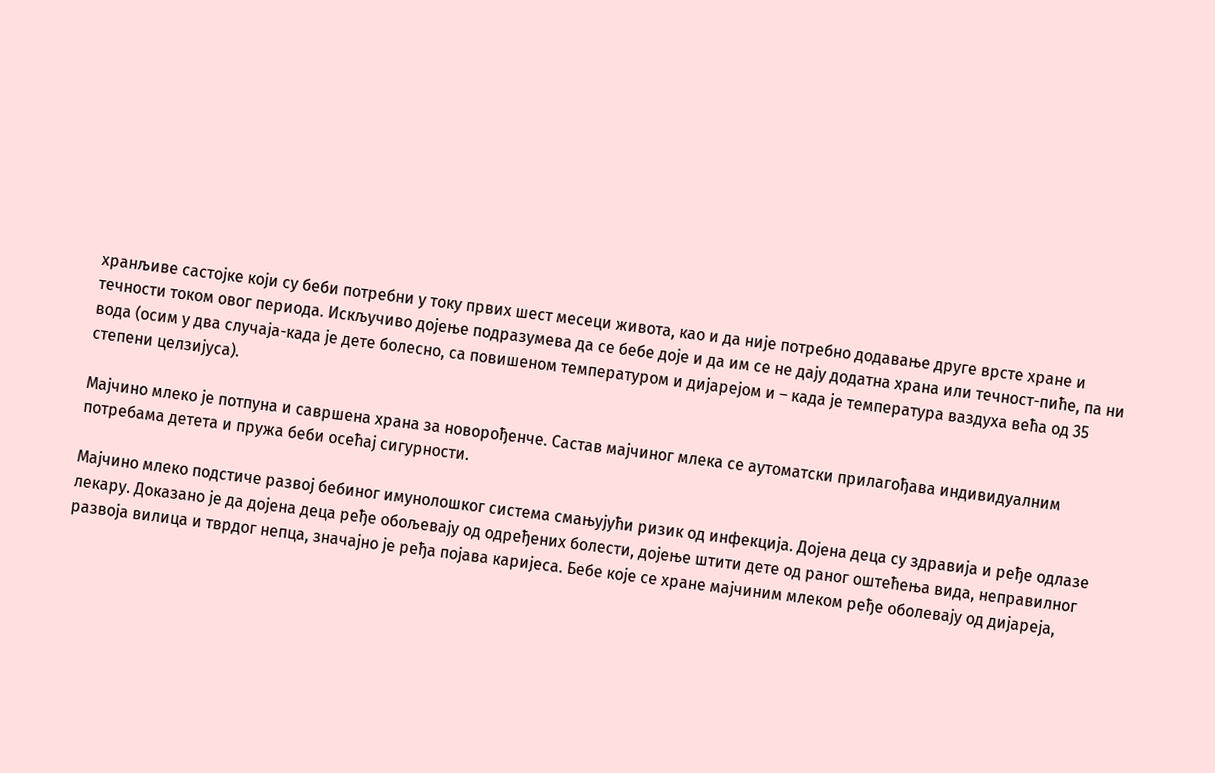хранљиве састојке који су беби потребни у току првих шест месеци живота, као и да није потребно додавање друге врсте хране и течности током овог периода. Искључиво дојење подразумева да се бебе доје и да им се не дају додатна храна или течност-пиће, па ни вода (осим у два случаја-када је дете болесно, са повишеном температуром и дијарејом и – када је температура ваздуха већа од 35 степени целзијуса).

Мајчино млеко је потпуна и савршена храна за новорођенче. Састав мајчиног млека се аутоматски прилагођава индивидуалним потребама детета и пружа беби осећај сигурности.

Мајчино млеко подстиче развој бебиног имунолошког система смањујући ризик од инфекција. Дојена деца су здравија и ређе одлазе лекару. Доказано је да дојена деца ређе обољевају од одређених болести, дојење штити дете од раног оштећења вида, неправилног развоја вилица и тврдог непца, значајно је ређа појава каријеса. Бебе које се хране мајчиним млеком ређе оболевају од дијареја,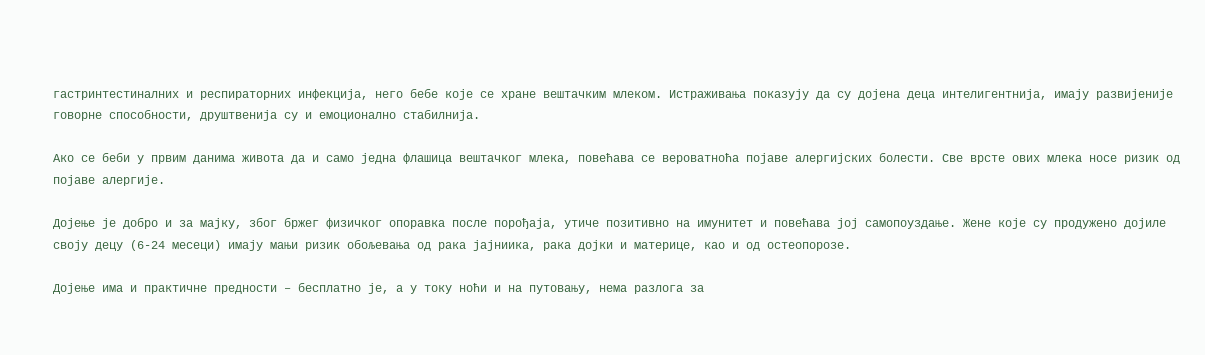гастринтестиналних и респираторних инфекција, него бебе које се хране вештачким млеком. Истраживања показују да су дојена деца интелигентнија, имају развијеније говорне способности, друштвенија су и емоционално стабилнија.

Ако се беби у првим данима живота да и само једна флашица вештачког млека, повећава се вероватноћа појаве алергијских болести. Све врсте ових млека носе ризик од појаве алергије.

Дојење је добро и за мајку, због бржег физичког опоравка после порођаја, утиче позитивно на имунитет и повећава јој самопоуздање. Жене које су продужено дојиле своју децу (6-24 месеци) имају мањи ризик обољевања од рака јајниика, рака дојки и материце, као и од остеопорозе.

Дојење има и практичне предности – бесплатно је, а у току ноћи и на путовању, нема разлога за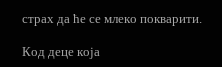страх да ће се млеко покварити.

Код деце која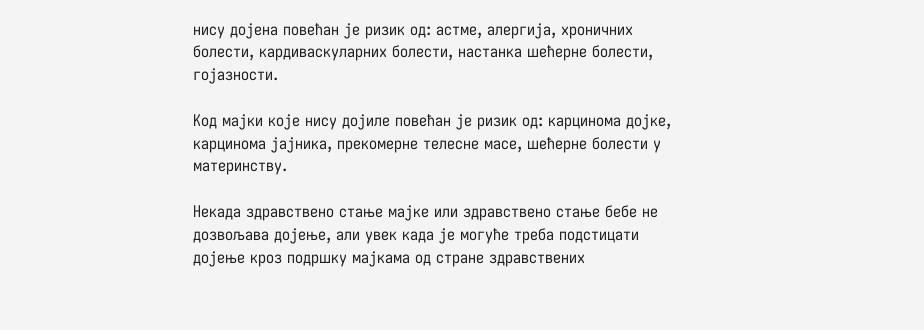нису дојена повећан је ризик од: астме, алергија, хроничних болести, кардиваскуларних болести, настанка шећерне болести, гојазности.

Код мајки које нису дојиле повећан је ризик од: карцинома дојке, карцинома јајника, прекомерне телесне масе, шећерне болести у материнству.

Некада здравствено стање мајке или здравствено стање бебе не дозвољава дојење, али увек када је могуће треба подстицати дојење кроз подршку мајкама од стране здравствених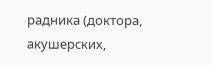радника (доктора, акушерских,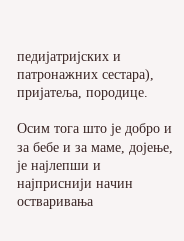педијатријских и патронажних сестара), пријатеља, породице.

Осим тога што је добро и за бебе и за маме, дојење, је најлепши и најприснији начин остваривања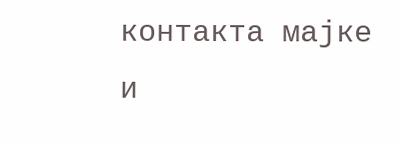контакта мајке и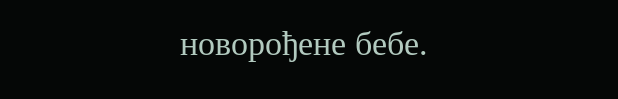новорођене бебе.